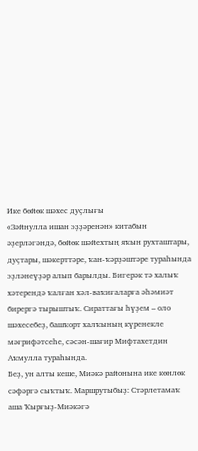Ике бөйөк шәхес дуҫлығы
«Зәйнулла ишан эҙҙәренән» китабын әҙерләгәндә, бөйөк шәйехтың яҡын рухташтары, дуҫтары, шәкерттәре, ҡан-ҡәрҙәштәре тураһында эҙләнеүҙәр алып барылды. Бигерәк тә халыҡ хәтерендә ҡалған хәл-ваҡиғаларға әһәмиәт бирергә тырыштыҡ. Сираттағы һүҙем – оло шәхесебеҙ, башҡорт халҡының күренекле мәғрифәтсеһе, сәсән-шағир Мифтахетдин Аҡмулла тураһында.
Беҙ, ун алты кеше, Миәкә районына ике көнлөк сәфәргә сыҡтыҡ. Маршрутыбыҙ: Стәрлетамаҡ аша Ҡырғыҙ-Миәкәгә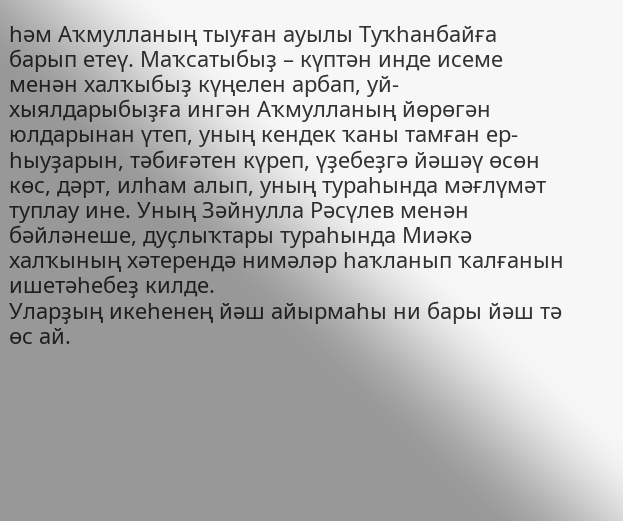һәм Аҡмулланың тыуған ауылы Туҡһанбайға барып етеү. Маҡсатыбыҙ – күптән инде исеме менән халҡыбыҙ күңелен арбап, уй-хыялдарыбыҙға ингән Аҡмулланың йөрөгән юлдарынан үтеп, уның кендек ҡаны тамған ер-һыуҙарын, тәбиғәтен күреп, үҙебеҙгә йәшәү өсөн көс, дәрт, илһам алып, уның тураһында мәғлүмәт туплау ине. Уның Зәйнулла Рәсүлев менән бәйләнеше, дуҫлыҡтары тураһында Миәкә халҡының хәтерендә нимәләр һаҡланып ҡалғанын ишетәһебеҙ килде.
Уларҙың икеһенең йәш айырмаһы ни бары йәш тә өс ай.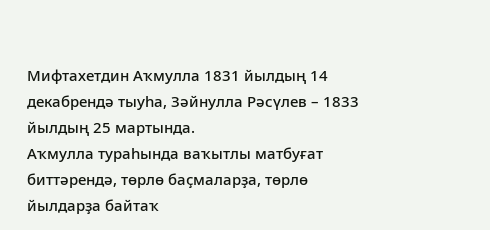Мифтахетдин Аҡмулла 1831 йылдың 14 декабрендә тыуһа, Зәйнулла Рәсүлев – 1833 йылдың 25 мартында.
Аҡмулла тураһында ваҡытлы матбуғат биттәрендә, төрлө баҫмаларҙа, төрлө йылдарҙа байтаҡ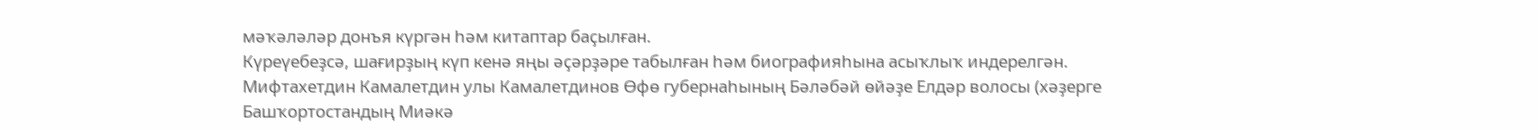мәҡәләләр донъя күргән һәм китаптар баҫылған.
Күреүебеҙсә, шағирҙың күп кенә яңы әҫәрҙәре табылған һәм биографияһына асыҡлыҡ индерелгән.
Мифтахетдин Камалетдин улы Камалетдинов Өфө губернаһының Бәләбәй өйәҙе Елдәр волосы (хәҙерге Башҡортостандың Миәкә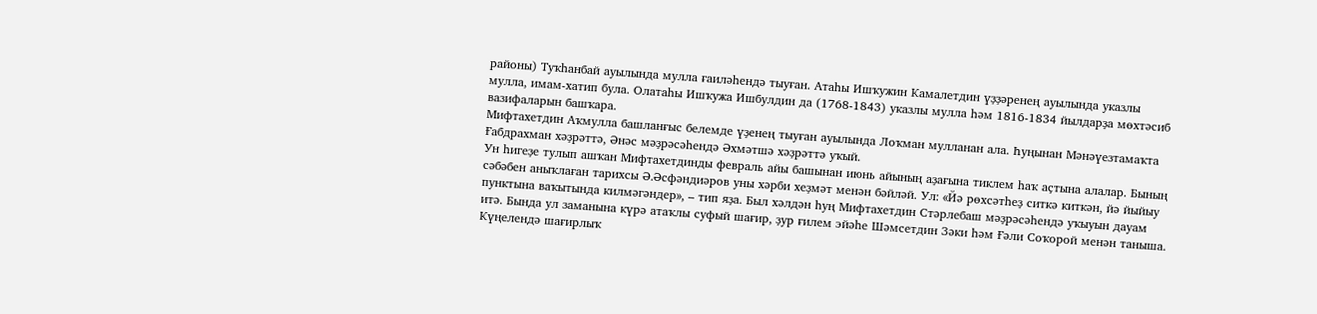районы) Туҡһанбай ауылында мулла ғаиләһендә тыуған. Атаһы Ишҡужин Камалетдин үҙҙәренең ауылында указлы мулла, имам-хатип була. Олатаһы Ишҡужа Ишбулдин да (1768-1843) указлы мулла һәм 1816-1834 йылдарҙа мөхтәсиб вазифаларын башҡара.
Мифтахетдин Аҡмулла башланғыс белемде үҙенең тыуған ауылында Лоҡман мулланан ала. Һуңынан Мәнәүезтамаҡта Ғабдрахман хәҙрәттә, Әнәс мәҙрәсәһендә Әхмәтшә хәҙрәттә уҡый.
Ун һигеҙе тулып ашҡан Мифтахетдинды февраль айы башынан июнь айының аҙағына тиклем һаҡ аҫтына алалар. Бының сәбәбен аныҡлаған тарихсы Ә.Әсфәндиәров уны хәрби хеҙмәт менән бәйләй. Ул: «Йә рөхсәтһеҙ ситкә киткән, йә йыйыу пунктына ваҡытында килмәгәндер», – тип яҙа. Был хәлдән һуң Мифтахетдин Стәрлебаш мәҙрәсәһендә уҡыуын дауам итә. Бында ул заманына күрә атаҡлы суфый шағир, ҙур ғилем эйәһе Шәмсетдин Зәки һәм Ғәли Соҡорой менән таныша. Күңелендә шағирлыҡ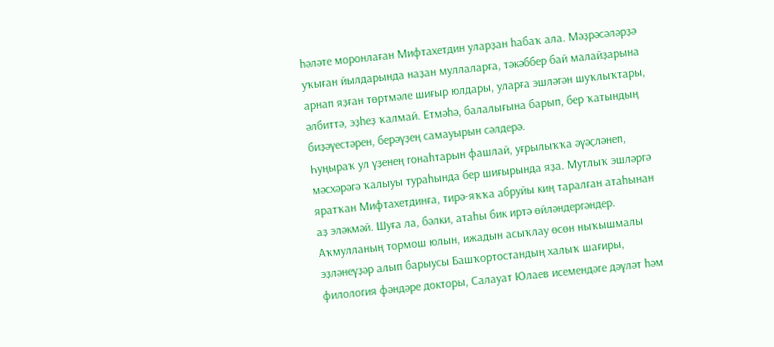һәләте моронлаған Мифтахетдин уларҙан һабаҡ ала. Мәҙрәсәләрҙә уҡыған йылдарында наҙан муллаларға, тәкәббер бай малайҙарына арнап яҙған төртмәле шиғыр юлдары, уларға эшләгән шуҡлыҡтары, әлбиттә, эҙһеҙ ҡалмай. Етмәһә, балалығына барып, бер ҡатындың биҙәүестәрен, берәүҙең самауырын сәлдерә.
Һуңыраҡ ул үҙенең гонаһтарын фашлай, уғрылыҡҡа әүәҫләнеп, мәсхәрәгә ҡалыуы тураһында бер шиғырында яҙа. Мутлыҡ эшләргә яратҡан Мифтахетдинға, тирә-яҡҡа абруйы киң таралған атаһынан аҙ эләкмәй. Шуға ла, бәлки, атаһы бик иртә өйләндергәндер.
Аҡмулланың тормош юлын, ижадын асыҡлау өсөн ныҡышмалы эҙләнеүҙәр алып барыусы Башҡортостандың халыҡ шағиры, филология фәндәре докторы, Салауат Юлаев исемендәге дәүләт һәм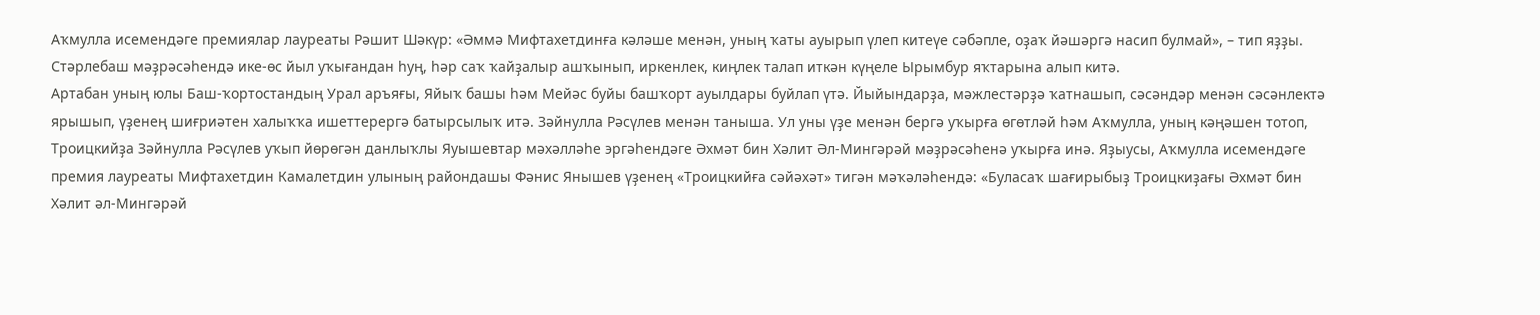Аҡмулла исемендәге премиялар лауреаты Рәшит Шәкүр: «Әммә Мифтахетдинға кәләше менән, уның ҡаты ауырып үлеп китеүе сәбәпле, оҙаҡ йәшәргә насип булмай», – тип яҙҙы. Стәрлебаш мәҙрәсәһендә ике-өс йыл уҡығандан һуң, һәр саҡ ҡайҙалыр ашҡынып, иркенлек, киңлек талап иткән күңеле Ырымбур яҡтарына алып китә.
Артабан уның юлы Баш-ҡортостандың Урал аръяғы, Яйыҡ башы һәм Мейәс буйы башҡорт ауылдары буйлап үтә. Йыйындарҙа, мәжлестәрҙә ҡатнашып, сәсәндәр менән сәсәнлектә ярышып, үҙенең шиғриәтен халыҡҡа ишеттерергә батырсылыҡ итә. Зәйнулла Рәсүлев менән таныша. Ул уны үҙе менән бергә уҡырға өгөтләй һәм Аҡмулла, уның кәңәшен тотоп, Троицкийҙа Зәйнулла Рәсүлев уҡып йөрөгән данлыҡлы Яуышевтар мәхәлләһе эргәһендәге Әхмәт бин Хәлит Әл-Мингәрәй мәҙрәсәһенә уҡырға инә. Яҙыусы, Аҡмулла исемендәге премия лауреаты Мифтахетдин Камалетдин улының райондашы Фәнис Янышев үҙенең «Троицкийға сәйәхәт» тигән мәҡәләһендә: «Буласаҡ шағирыбыҙ Троицкиҙағы Әхмәт бин Хәлит әл-Мингәрәй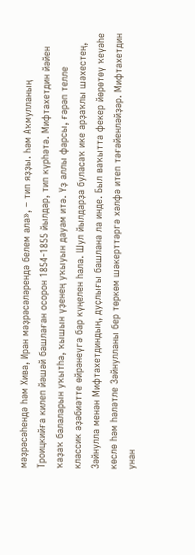мәҙрәсәһендә һәм Хива, Иран мәҙрәсәләрендә белем ала», – тип яҙҙы. Һәм Аҡмулланың Троицкийға килеп йәшәй башлаған осорон 1854-1855 йылдар, тип күрһәтә. Мифтахетдин йәйен ҡаҙаҡ балаларын уҡытһа, ҡышын үҙенең уҡыуын дауам итә. Үҙ аллы фарсы, ғәрәп телле классик әҙәбиәтте өйрәнеүгә бар күңелен һала. Шул йылдарҙа буласаҡ ике арҙаҡлы шәхестең, Зәйнулла менән Мифтахетдиндың, дуҫлығы башлана ла инде. Был ваҡытта фекер йөрөтөү ҡеүәһе көслө һәм һәләтле Зәйнулланы бер төркөм шәкерттәргә хәлфә итеп тәғәйенләйҙәр. Мифтахетдин унан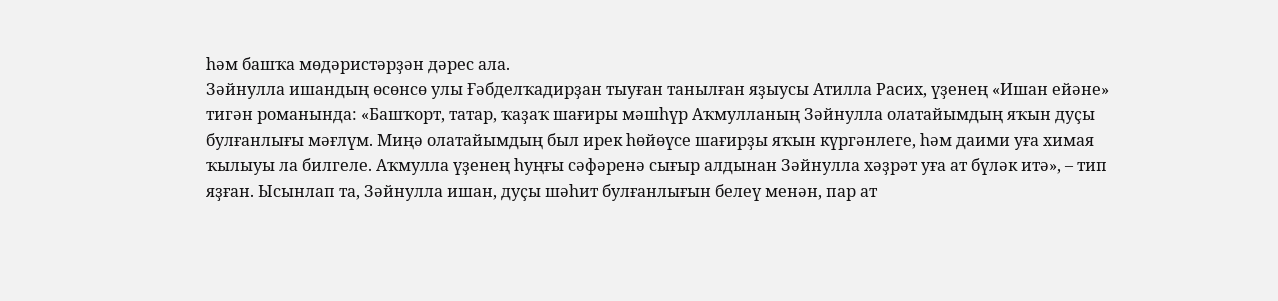һәм башҡа мөдәристәрҙән дәрес ала.
Зәйнулла ишандың өсөнсө улы Ғәбделҡадирҙан тыуған танылған яҙыусы Атилла Расих, үҙенең «Ишан ейәне» тигән романында: «Башҡорт, татар, ҡаҙаҡ шағиры мәшһүр Аҡмулланың Зәйнулла олатайымдың яҡын дуҫы булғанлығы мәғлүм. Миңә олатайымдың был ирек һөйөүсе шағирҙы яҡын күргәнлеге, һәм даими уға химая ҡылыуы ла билгеле. Аҡмулла үҙенең һуңғы сәфәренә сығыр алдынан Зәйнулла хәҙрәт уға ат бүләк итә», – тип яҙған. Ысынлап та, Зәйнулла ишан, дуҫы шәһит булғанлығын белеү менән, пар ат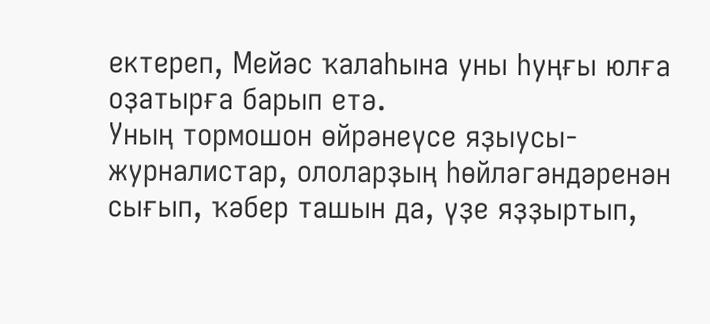ектереп, Мейәс ҡалаһына уны һуңғы юлға оҙатырға барып етә.
Уның тормошон өйрәнеүсе яҙыусы-журналистар, ололарҙың һөйләгәндәренән сығып, ҡәбер ташын да, үҙе яҙҙыртып,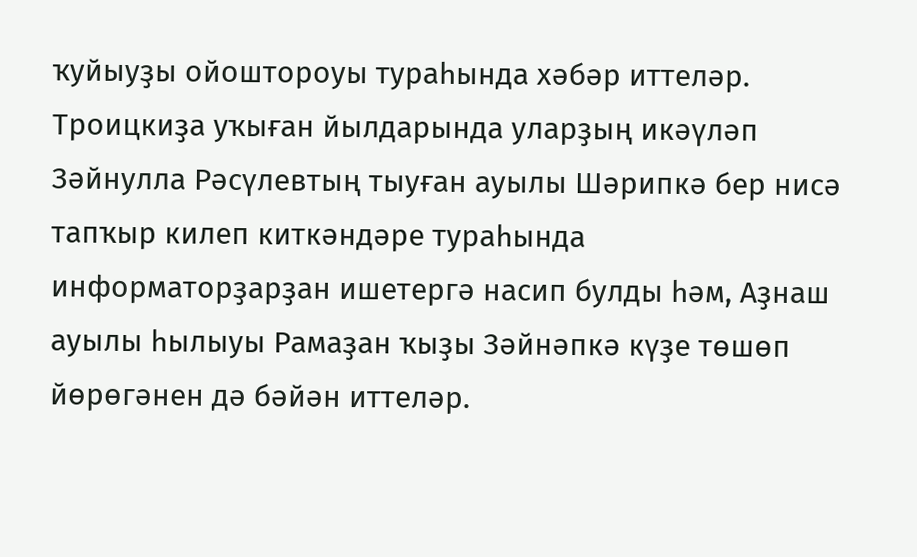ҡуйыуҙы ойоштороуы тураһында хәбәр иттеләр.
Троицкиҙа уҡыған йылдарында уларҙың икәүләп Зәйнулла Рәсүлевтың тыуған ауылы Шәрипкә бер нисә тапҡыр килеп киткәндәре тураһында информаторҙарҙан ишетергә насип булды һәм, Аҙнаш ауылы һылыуы Рамаҙан ҡыҙы Зәйнәпкә күҙе төшөп йөрөгәнен дә бәйән иттеләр.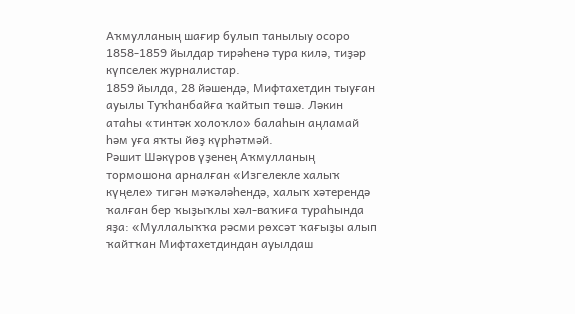Аҡмулланың шағир булып танылыу осоро 1858-1859 йылдар тирәһенә тура килә, тиҙәр күпселек журналистар.
1859 йылда, 28 йәшендә, Мифтахетдин тыуған ауылы Туҡһанбайға ҡайтып төшә. Ләкин атаһы «тинтәк холоҡло» балаһын аңламай һәм уға яҡты йөҙ күрһәтмәй.
Рәшит Шәкүров үҙенең Аҡмулланың тормошона арналған «Изгелекле халыҡ күңеле» тигән мәҡәләһендә, халыҡ хәтерендә ҡалған бер ҡыҙыҡлы хәл-ваҡиға тураһында яҙа: «Муллалыҡҡа рәсми рөхсәт ҡағыҙы алып ҡайтҡан Мифтахетдиндан ауылдаш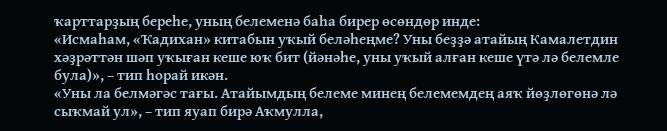ҡарттарҙың береһе, уның белеменә баһа бирер өсөндөр инде:
«Исмаһам, «Ҡадихан» китабын уҡый беләһеңме? Уны беҙҙә атайың Камалетдин хәҙрәттән шәп уҡыған кеше юҡ бит (йәнәһе, уны уҡый алған кеше үтә лә белемле була)», – тип һорай икән.
«Уны ла белмәгәс тағы. Атайымдың белеме минең белемемдең аяҡ йөҙлөгөнә лә сыҡмай ул», – тип яуап бирә Аҡмулла,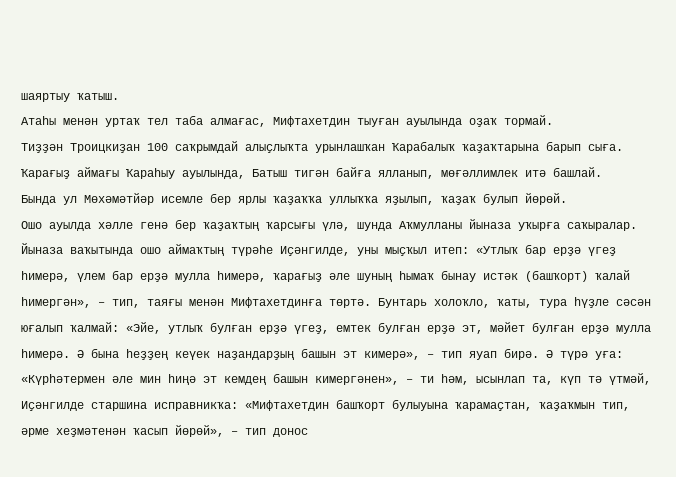шаяртыу ҡатыш.
Атаһы менән уртаҡ тел таба алмағас, Мифтахетдин тыуған ауылында оҙаҡ тормай.
Тиҙҙән Троицкиҙан 100 саҡрымдай алыҫлыҡта урынлашҡан Ҡарабалыҡ ҡаҙаҡтарына барып сыға. Ҡарағыҙ аймағы Ҡараһыу ауылында, Батыш тигән байға ялланып, мөғәллимлек итә башлай.
Бында ул Мөхәмәтйәр исемле бер ярлы ҡаҙаҡҡа уллыҡҡа яҙылып, ҡаҙаҡ булып йөрөй.
Ошо ауылда хәлле генә бер ҡаҙаҡтың ҡарсығы үлә, шунда Аҡмулланы йыназа уҡырға саҡыралар. Йыназа ваҡытында ошо аймаҡтың түрәһе Иҫәнгилде, уны мыҫҡыл итеп: «Утлыҡ бар ерҙә үгеҙ һимерә, үлем бар ерҙә мулла һимерә, ҡарағыҙ әле шуның һымаҡ бынау истәк (башҡорт) ҡалай һимергән», – тип, таяғы менән Мифтахетдинға төртә. Бунтарь холоҡло, ҡаты, тура һүҙле сәсән юғалып ҡалмай: «Эйе, утлыҡ булған ерҙә үгеҙ, емтек булған ерҙә эт, мәйет булған ерҙә мулла һимерә. Ә бына һеҙҙең кеүек наҙандарҙың башын эт кимерә», – тип яуап бирә. Ә түрә уға: «Күрһәтермен әле мин һиңә эт кемдең башын кимергәнен», – ти һәм, ысынлап та, күп тә үтмәй, Иҫәнгилде старшина исправникҡа: «Мифтахетдин башҡорт булыуына ҡарамаҫтан, ҡаҙаҡмын тип, әрме хеҙмәтенән ҡасып йөрөй», – тип донос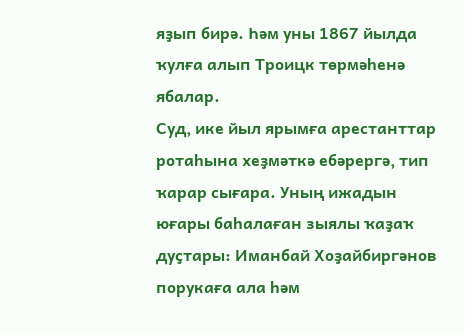яҙып бирә. Һәм уны 1867 йылда ҡулға алып Троицк төрмәһенә ябалар.
Суд, ике йыл ярымға арестанттар ротаһына хеҙмәткә ебәрергә, тип ҡарар сығара. Уның ижадын юғары баһалаған зыялы ҡаҙаҡ дуҫтары: Иманбай Хоҙайбиргәнов порукаға ала һәм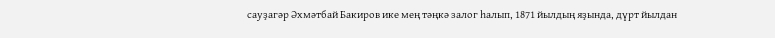сауҙагәр Әхмәтбай Бакиров ике мең тәңкә залог һалып, 1871 йылдың яҙында, дүрт йылдан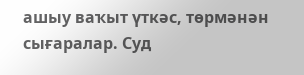ашыу ваҡыт үткәс, төрмәнән сығаралар. Суд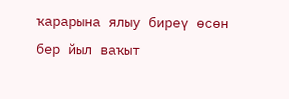ҡарарына ялыу биреү өсөн бер йыл ваҡыт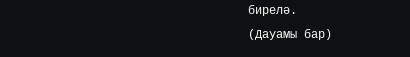бирелә.
(Дауамы бар)